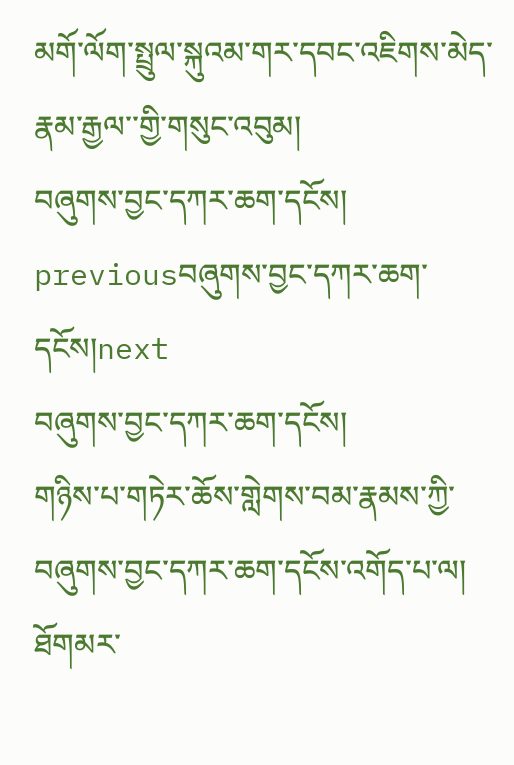མགོ་ལོག་སྤྲུལ་སྐུའམ་གར་དབང་འཇིགས་མེད་རྣམ་རྒྱལ་་གྱི་གསུང་འབུམ།
བཞུགས་བྱང་དཀར་ཆག་དངོས།
previousབཞུགས་བྱང་དཀར་ཆག་དངོས།next
བཞུགས་བྱང་དཀར་ཆག་དངོས།
གཉིས་པ་གཏེར་ཆོས་གླེགས་བམ་རྣམས་ཀྱི་བཞུགས་བྱང་དཀར་ཆག་དངོས་འགོད་པ་ལ། ཐོགམར་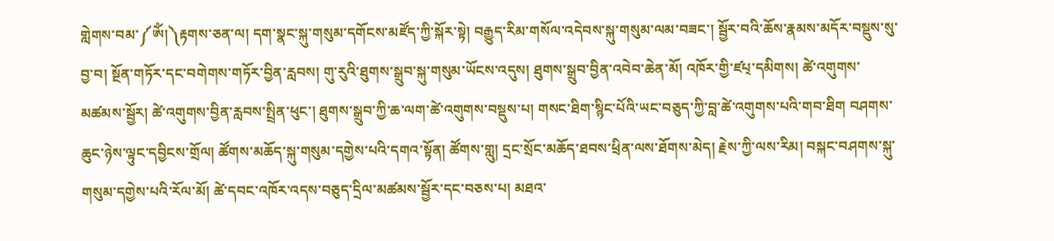གླེགས་བམ་༼ཨོཾ།༽རྟགས་ཅན་ལ། དག་སྣང་སྐུ་གསུམ་དགོངས་མཛོད་ཀྱི་སྐོར་སྟེ། བརྒྱུད་རིམ་གསོལ་འདེབས་སྐུ་གསུམ་ལམ་བཟང་། སྦྱོར་བའི་ཆོས་རྣམས་མདོར་བསྡུས་སུ་བྱ་བ། སྔོན་གཏོར་དང་བགེགས་གཏོར་བྱིན་རླབས། གུ་རུའི་ཐུགས་སྒྲུབ་སྐུ་གསུམ་ཡོངས་འདུས། ཐུགས་སྒྲུབ་བྱིན་འབེབ་ཆེན་མོ། འཁོར་གྱི་ཛཔ྄་དམིགས། ཚེ་འགུགས་མཚམས་སྦྱོར། ཚེ་འགུགས་བྱིན་རླབས་སྤྲིན་ཕུང་། ཐུགས་སྒྲུབ་ཀྱི་ཆ་ལག་ཚེ་འགུགས་བསྡུས་པ། གསང་ཐིག་སྙིང་པོའི་ཡང་བཅུད་ཀྱི་བླ་ཚེ་འགུགས་པའི་གབ་ཐིག བཤགས་ཆུང་ཉེས་ལྟུང་དབྱིངས་གྲོལ། ཚོགས་མཆོད་སྐུ་གསུམ་དགྱེས་པའི་དགའ་སྟོན། ཚོགས་གླུ། དྲང་སྲོང་མཆོད་ཐབས་ཕྲིན་ལས་ཐོགས་མེད། རྗེས་ཀྱི་ལས་རིམ། བསྐང་བཤགས་སྐུ་གསུམ་དགྱེས་པའི་རོལ་མོ། ཚེ་དབང་འཁོར་འདས་བཅུད་དྲིལ་མཚམས་སྦྱོར་དང་བཅས་པ། མཐའ་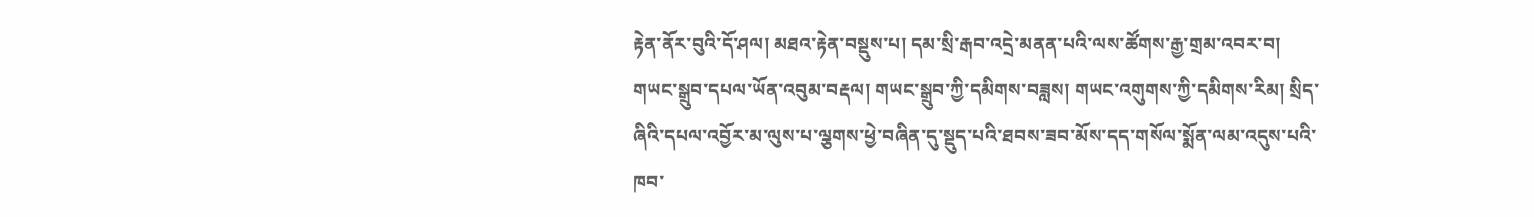རྟེན་ནོར་བུའི་དོ་ཤལ། མཐའ་རྟེན་བསྡུས་པ། དམ་སྲི་རྒབ་འདྲེ་མནན་པའི་ལས་ཚོགས་རྒྱ་གྲམ་འབར་བ། གཡང་སྒྲུབ་དཔལ་ཡོན་འབུམ་བརྡལ། གཡང་སྒྲུབ་ཀྱི་དམིགས་བཟླས། གཡང་འགུགས་ཀྱི་དམིགས་རིམ། སྲིད་ཞིའི་དཔལ་འབྱོར་མ་ལུས་པ་ལྕགས་ཕྱེ་བཞིན་དུ་སྡུད་པའི་ཐབས་ཟབ་མོས་དད་གསོལ་སྨོན་ལམ་འདུས་པའི་ཁབ་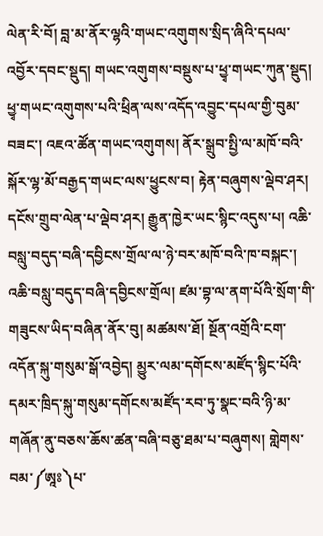ལེན་རི་བོ། བླ་མ་ནོར་ལྷའི་གཡང་འགུགས་སྲིད་ཞིའི་དཔལ་འབྱོར་དབང་སྡུད། གཡང་འགུགས་བསྡུས་པ་ཕྱྭ་གཡང་ཀུན་སྡུད། ཕྱྭ་གཡང་འགུགས་པའི་ཕྲིན་ལས་འདོད་འབྱུང་དཔལ་གྱི་བུམ་བཟང་། འཇའ་ཚོན་གཡང་འགུགས། ནོར་སྒྲུབ་སྤྱི་ལ་མཁོ་བའི་སྐོར་ལྷ་མོ་བརྒྱད་གཡང་ལས་ཕྱུངས་བ། རྟེན་བཞུགས་ལྡེབ་ཤར། དངོས་གྲུབ་ལེན་པ་ལྡེབ་ཤར། རྒྱུན་ཁྱེར་ཡང་སྙིང་འདུས་པ། འཆི་བསླུ་བདུད་བཞི་དབྱིངས་གྲོལ་ལ་ཉེ་བར་མཁོ་བའི་ཁ་བསྐང་། འཆི་བསླུ་བདུད་བཞི་དབྱིངས་གྲོལ། ཛམ་བྷ་ལ་ནག་པོའི་སྲོག་གི་གཟུངས་ཡིད་བཞིན་ནོར་བུ། མཚམས་ཐོ། སྔོན་འགྲོའི་ངག་འདོན་སྐུ་གསུམ་སྒོ་འབྱེད། མྱུར་ལམ་དགོངས་མཛོད་སྙིང་པོའི་དམར་ཁྲིད་སྐུ་གསུམ་དགོངས་མཛོད་རབ་ཏུ་སྣང་བའི་ཉི་མ་གཞོན་ནུ་བཅས་ཆོས་ཚན་བཞི་བཅུ་ཐམ་པ་བཞུགས། གླེགས་བམ་༼ཨཱཿ༽པ་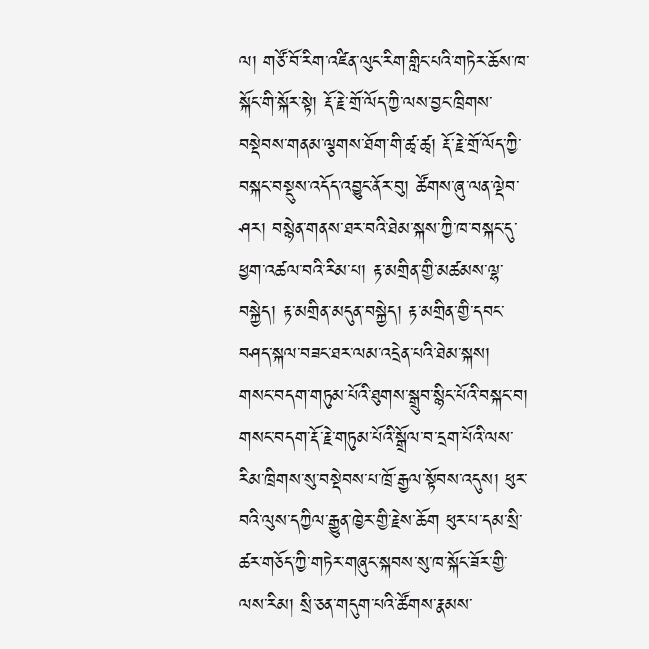ལ། གཙོ་བོ་རིག་འཛིན་ལུང་རིག་གླིང་པའི་གཏེར་ཆོས་ཁ་སྐོང་གི་སྐོར་སྟེ། རྡོ་རྗེ་གྲོ་ལོད་ཀྱི་ལས་བྱང་ཁྲིགས་བསྡེབས་གནམ་ལྕགས་ཐོག་གི་ཚྭ་ཚྭ། རྡོ་རྗེ་གྲོ་ལོད་ཀྱི་བསྐང་བསྡུས་འདོད་འབྱུང་ནོར་བུ། ཚོགས་ཞུ་ལན་ལྡེབ་ཤར། བསྙེན་གནས་ཐར་བའི་ཐེམ་སྐས་ཀྱི་ཁ་བསྐང་དུ་ཕྱག་འཚལ་བའི་རིམ་པ། རྟ་མགྲིན་གྱི་མཚམས་ལྷ་བསྐྱེད། རྟ་མགྲིན་མདུན་བསྐྱེད། རྟ་མགྲིན་གྱི་དབང་བཤད་སྐལ་བཟང་ཐར་ལམ་འདྲེན་པའི་ཐེམ་སྐས། གསང་བདག་གཏུམ་པོའི་ཐུགས་སྒྲུབ་སྙིང་པོའི་བསྐང་བ། གསང་བདག་རྡོ་རྗེ་གཏུམ་པོའི་སྒྲོལ་བ་དྲག་པོའི་ལས་རིམ་ཁྲིགས་སུ་བསྡེབས་པ་ཁྲོ་རྒྱལ་སྟོབས་འདུས། ཕུར་བའི་ལུས་དཀྱིལ་རྒྱུན་ཁྱེར་གྱི་རྗེས་ཆོག ཕུར་པ་དམ་སྲི་ཚར་གཅོད་ཀྱི་གཏེར་གཞུང་སྐབས་སུ་ཁ་སྐོང་ཟོར་གྱི་ལས་རིམ། སྲི་ཅན་གདུག་པའི་ཚོགས་རྣམས་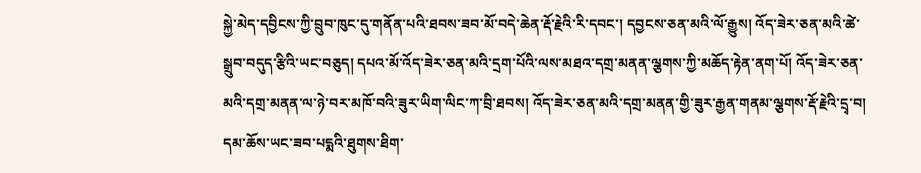སྐྱེ་མེད་དབྱིངས་ཀྱི་བྲུབ་ཁུང་དུ་གནོན་པའི་ཐབས་ཟབ་མོ་བདེ་ཆེན་རྡོ་རྗེའི་རི་དབང་། དབྱངས་ཅན་མའི་ལོ་རྒྱུས། འོད་ཟེར་ཅན་མའི་ཚེ་སྒྲུབ་བདུད་རྩིའི་ཡང་བཅུད། དཔའ་མོ་འོད་ཟེར་ཅན་མའི་དྲག་པོའི་ལས་མཐའ་དགྲ་མནན་ལྕགས་ཀྱི་མཆོད་རྟེན་ནག་པོ། འོད་ཟེར་ཅན་མའི་དགྲ་མནན་ལ་ཉེ་བར་མཁོ་བའི་ཟུར་ཡིག་ལིང་ཀ་བྲི་ཐབས། འོད་ཟེར་ཅན་མའི་དགྲ་མནན་གྱི་ཟུར་རྒྱན་གནམ་ལྕགས་རྡོ་རྗེའི་དྲྭ་བ། དམ་ཆོས་ཡང་ཟབ་པདྨའི་ཐུགས་ཐིག་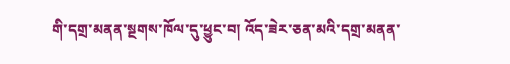གི་དགྲ་མནན་སྔགས་ཁོལ་དུ་ཕྱུང་བ། འོད་ཟེར་ཅན་མའི་དགྲ་མནན་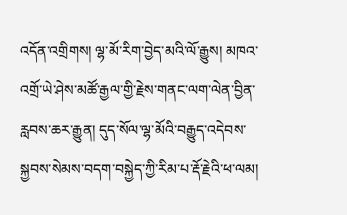འདོན་འགྲིགས། ལྷ་མོ་རིག་བྱེད་མའི་ལོ་རྒྱུས། མཁའ་འགྲོ་ཡེ་ཤེས་མཚོ་རྒྱལ་གྱི་རྗེས་གནང་ལག་ལེན་བྱིན་རླབས་ཆར་རྒྱུན། དུད་སོལ་ལྷ་མོའི་བརྒྱུད་འདེབས་སྐྱབས་སེམས་བདག་བསྐྱེད་ཀྱི་རིམ་པ་རྡོ་རྗེའི་ཕ་ལམ།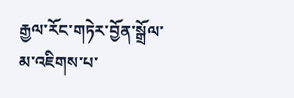རྒྱལ་རོང་གཏེར་བྱོན་སྒྲོལ་མ་འཇིགས་པ་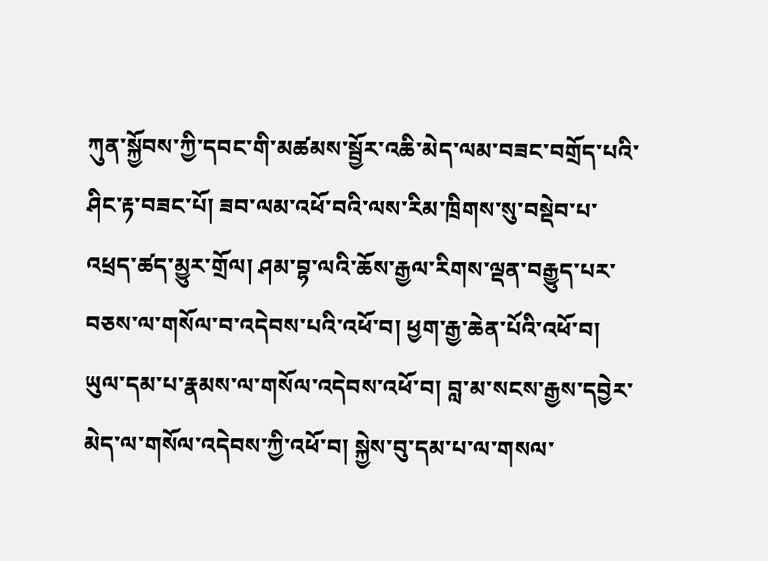ཀུན་སྐྱོབས་ཀྱི་དབང་གི་མཚམས་སྦྱོར་འཆི་མེད་ལམ་བཟང་བགྲོད་པའི་ཤིང་རྟ་བཟང་པོ། ཟབ་ལམ་འཕོ་བའི་ལས་རིམ་ཁྲིགས་སུ་བསྡེབ་པ་འཕྲད་ཚད་མྱུར་གྲོལ། ཤམ་བྷ་ལའི་ཆོས་རྒྱལ་རིགས་ལྡན་བརྒྱུད་པར་བཅས་ལ་གསོལ་བ་འདེབས་པའི་འཕོ་བ། ཕྱག་རྒྱ་ཆེན་པོའི་འཕོ་བ། ཡུལ་དམ་པ་རྣམས་ལ་གསོལ་འདེབས་འཕོ་བ། བླ་མ་སངས་རྒྱས་དབྱེར་མེད་ལ་གསོལ་འདེབས་ཀྱི་འཕོ་བ། སྐྱེས་བུ་དམ་པ་ལ་གསལ་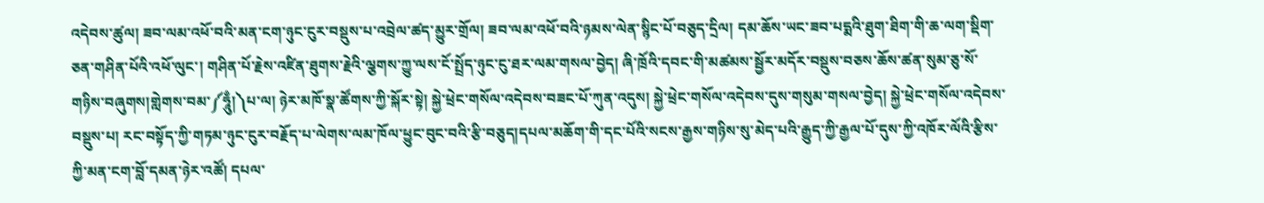འདེབས་ཚུལ། ཟབ་ལམ་འཕོ་བའི་མན་ངག་ཉུང་ངུར་བསྡུས་པ་འབྲེལ་ཚད་མྱུར་གྲོལ། ཟབ་ལམ་འཕོ་བའི་ཉམས་ལེན་སྙིང་པོ་བཅུད་དྲིལ། དམ་ཆོས་ཡང་ཟབ་པདྨའི་ཐུག་ཐིག་གི་ཆ་ལག་སྡིག་ཅན་གཤིན་པོའི་འཕོ་ལུང་། གཤིན་པོ་རྗེས་འཛིན་ཐུགས་རྗེའི་ལྕགས་ཀྱུ་ལས་ངོ་སྤྲོད་ཉུང་ངུ་ཐར་ལམ་གསལ་བྱེད། ཞི་ཁྲོའི་དབང་གི་མཚམས་སྦྱོར་མདོར་བསྡུས་བཅས་ཆོས་ཚན་སུམ་ཅུ་སོ་གཉིས་བཞུགས།གླེགས་བམ་༼ཧཱུྃ།༽པ་ལ། ཉེར་མཁོ་སྣ་ཚོགས་ཀྱི་སྐོར་སྟེ། སྐྱེ་ཕྲེང་གསོལ་འདེབས་བཟང་པོ་ཀུན་འདུས། སྐྱེ་ཕྲེང་གསོལ་འདེབས་དུས་གསུམ་གསལ་བྱེད། སྐྱེ་ཕྲེང་གསོལ་འདེབས་བསྡུས་པ། རང་བསྟོད་ཀྱི་གཏམ་ཉུང་ངུར་བརྗོད་པ་ལེགས་ལམ་ཁོལ་ཕྱུང་བུང་བའི་རྩི་བཅུད།དཔལ་མཆོག་གི་དང་པོའི་སངས་རྒྱས་གཉིས་སུ་མེད་པའི་རྒྱུད་ཀྱི་རྒྱལ་པོ་དུས་ཀྱི་འཁོར་ལོའི་རྩིས་ཀྱི་མན་ངག་བློ་དམན་ཉེར་འཚོ། དཔལ་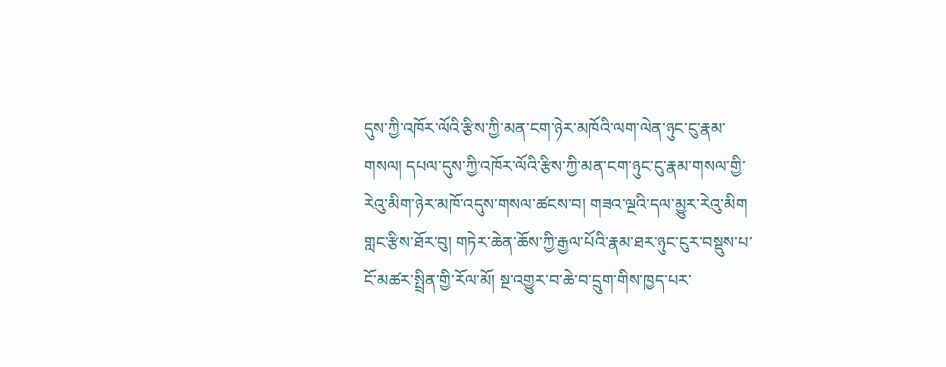དུས་ཀྱི་འཁོར་ལོའི་རྩིས་ཀྱི་མན་ངག་ཉེར་མཁོའི་ལག་ལེན་ཉུང་ངུ་རྣམ་གསལ། དཔལ་དུས་ཀྱི་འཁོར་ལོའི་རྩིས་ཀྱི་མན་ངག་ཉུང་ངུ་རྣམ་གསལ་གྱི་རེའུ་མིག་ཉེར་མཁོ་འདུས་གསལ་ཚངས་བ། གཟའ་ལྔའི་དལ་མྱུར་རེའུ་མིག གླང་རྩིས་ཐོར་བུ། གཏེར་ཆེན་ཆོས་ཀྱི་རྒྱལ་པོའི་རྣམ་ཐར་ཉུང་ངུར་བསྡུས་པ་ངོ་མཚར་སྤྲིན་གྱི་རོལ་མོ། སྔ་འགྱུར་བ་ཆེ་བ་དྲུག་གིས་ཁྱད་པར་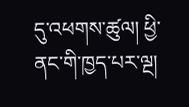དུ་འཕགས་ཚུལ། ཕྱི་ནང་གི་ཁྱད་པར་ལྔ།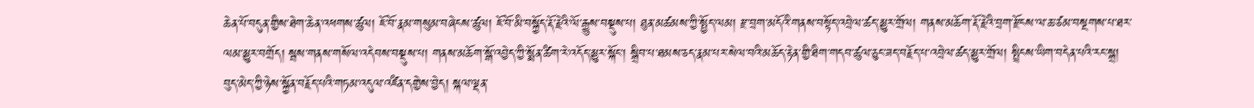ཆེན་པོ་བདུན་གྱིས་ཐེག་ཆེན་འཕགས་ཚུལ། ཇོ་བོ་རྣམ་གསུམ་བཞེངས་ཚུལ། ཇོ་བོ་མི་བསྐྱོད་རྡོ་རྗེའི་ལོ་རྒྱུས་བསྡུས་པ། ཐུན་མཚམས་ཀྱི་སྤྱོད་ལམ། རྫ་བྲག་མདོའི་གནས་བསྟོད་འབྲེལ་ཚད་མྱུར་གྲོལ། གནས་མཆོག་རྡོ་རྗེའི་བྲག་རྫོངས་ལ་ཆ་ཙམ་བསྔགས་པ་ཐར་ལམ་མྱུར་བགྲོད། སྦས་གནས་གསོལ་འདེབས་བསྡུས་པ། གནས་མཆོག་སྒོ་འབྱེད་ཀྱི་སྨོན་ཚིག་རེ་འདོད་མྱུར་སྐོང་། སྒྲིབ་པ་ཐམས་ཅད་རྣམ་པར་སེལ་བའི་མཆོད་རྟེན་གྱི་ཐིག་གདབ་ཚུལ་ཅུང་ཟད་བརྗོད་པ་འབྲེལ་ཚད་མྱུར་གྲོལ། སྤྲིངས་ཡིག་བདེན་པའི་རང་སྒྲ། བུད་མེད་ཀྱི་ཉེས་སྐྱོན་བརྗོད་པའི་གཏམ་འདུལ་འཛིན་དགྱེས་བྱེད། སྐལ་ལྡན་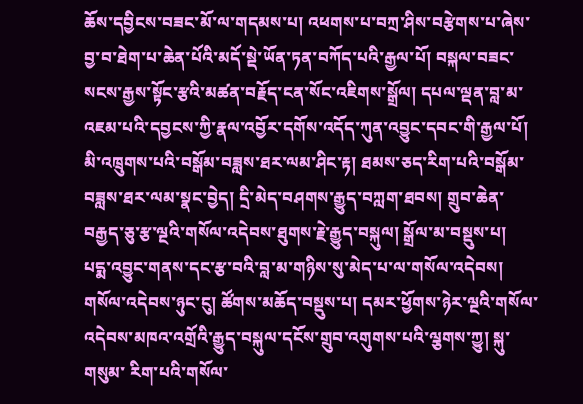ཆོས་དབྱིངས་བཟང་མོ་ལ་གདམས་པ། འཕགས་པ་བཀྲ་ཤིས་བརྩེགས་པ་ཞེས་བྱ་བ་ཐེག་པ་ཆེན་པོའི་མདོ་སྡེ་ཡོན་ཏན་བཀོད་པའི་རྒྱལ་པོ། བསྐལ་བཟང་སངས་རྒྱས་སྟོང་རྩའི་མཚན་བརྗོད་ངན་སོང་འཇིགས་སྒྲོལ། དཔལ་ལྡན་བླ་མ་འཇམ་པའི་དབྱངས་ཀྱི་རྣལ་འབྱོར་དགོས་འདོད་ཀུན་འབྱུང་དབང་གི་རྒྱལ་པོ། མི་འཁྲུགས་པའི་བསྒོམ་བཟླས་ཐར་ལམ་ཤིང་རྟ། ཐམས་ཅད་རིག་པའི་བསྒོམ་བཟླས་ཐར་ལམ་སྣང་བྱེད། དྲི་མེད་བཤགས་རྒྱུད་བཀླག་ཐབས། གྲུབ་ཆེན་བརྒྱད་ཅུ་རྩ་ལྔའི་གསོལ་འདེབས་ཐུགས་རྗེ་རྒྱུད་བསྐུལ། སྒྲོལ་མ་བསྡུས་པ། པདྨ་འབྱུང་གནས་དང་རྩ་བའི་བླ་མ་གཉིས་སུ་མེད་པ་ལ་གསོལ་འདེབས། གསོལ་འདེབས་ཉུང་ངུ། ཚོགས་མཆོད་བསྡུས་པ། དམར་ཕྱོགས་ཉེར་ལྔའི་གསོལ་འདེབས་མཁའ་འགྲོའི་རྒྱུད་བསྐུལ་དངོས་གྲུབ་འགུགས་པའི་ལྕགས་ཀྱུ། སྐུ་གསུམ་ རིག་པའི་གསོལ་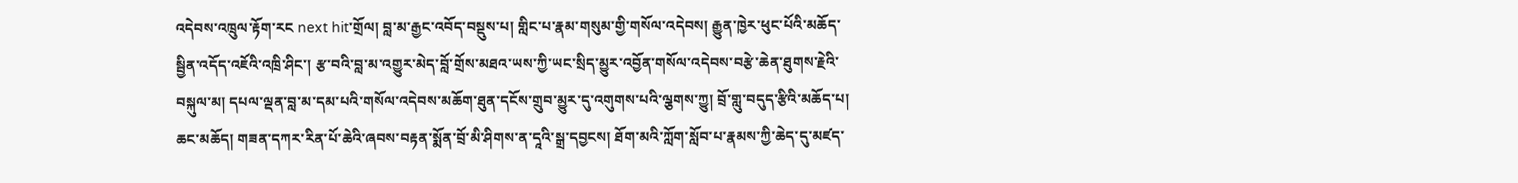འདེབས་འཁྲུལ་རྟོག་རང next hit་གྲོལ། བླ་མ་རྒྱང་འབོད་བསྡུས་པ། གླིང་པ་རྣམ་གསུམ་གྱི་གསོལ་འདེབས། རྒྱུན་ཁྱེར་ཕུང་པོའི་མཆོད་སྦྱིན་འདོད་འཇོའི་འཁྲི་ཤིང་། རྩ་བའི་བླ་མ་འགྱུར་མེད་བློ་གྲོས་མཐའ་ཡས་ཀྱི་ཡང་སྲིད་མྱུར་འབྱོན་གསོལ་འདེབས་བརྩེ་ཆེན་ཐུགས་རྗེའི་བསྐུལ་མ། དཔལ་ལྡན་བླ་མ་དམ་པའི་གསོལ་འདེབས་མཆོག་ཐུན་དངོས་གྲུབ་མྱུར་དུ་འགུགས་པའི་ལྕགས་ཀྱུ། བྲོ་གླུ་བདུད་རྩིའི་མཆོད་པ། ཆང་མཆོད། གཟན་དཀར་རིན་པོ་ཆེའི་ཞབས་བརྟན་སྨོན་བྲོ་མི་ཤིགས་ན་དཱའི་སྒྲ་དབྱངས། ཐོག་མའི་ཀློག་སློབ་པ་རྣམས་ཀྱི་ཆེད་དུ་མཛད་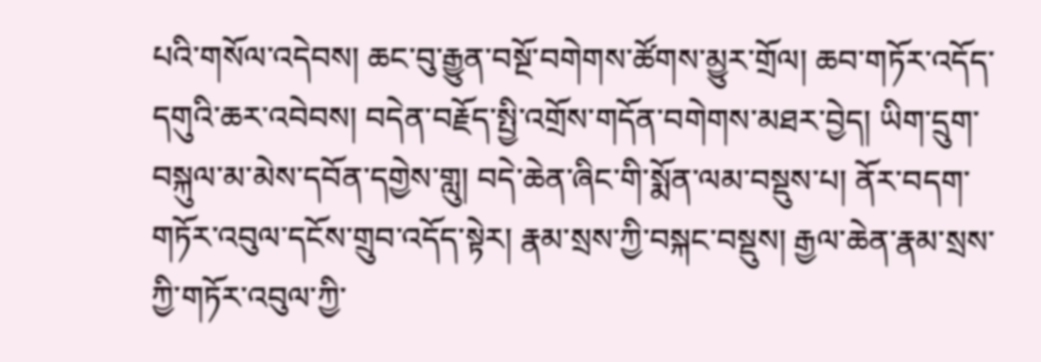པའི་གསོལ་འདེབས། ཆང་བུ་རྒྱུན་བསྔོ་བགེགས་ཚོགས་མྱུར་གྲོལ། ཆབ་གཏོར་འདོད་དགུའི་ཆར་འབེབས། བདེན་བརྗོད་སྤྱི་འགྲོས་གདོན་བགེགས་མཐར་བྱེད། ཡིག་དྲུག་བསྐུལ་མ་མེས་དབོན་དགྱེས་གླུ། བདེ་ཆེན་ཞིང་གི་སྨོན་ལམ་བསྡུས་པ། ནོར་བདག་གཏོར་འབུལ་དངོས་གྲུབ་འདོད་སྟེར། རྣམ་སྲས་ཀྱི་བསྐང་བསྡུས། རྒྱལ་ཆེན་རྣམ་སྲས་ཀྱི་གཏོར་འབུལ་ཀྱི་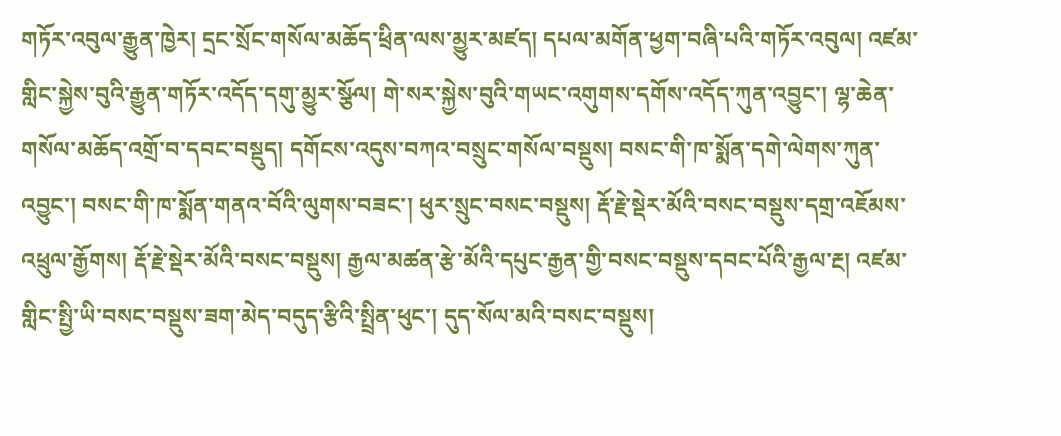གཏོར་འབུལ་རྒྱུན་ཁྱེར། དྲང་སྲོང་གསོལ་མཆོད་ཕྲིན་ལས་མྱུར་མཛད། དཔལ་མགོན་ཕྱག་བཞི་པའི་གཏོར་འབུལ། འཛམ་གླིང་སྐྱེས་བུའི་རྒྱུན་གཏོར་འདོད་དགུ་མྱུར་སྩོལ། གེ་སར་སྐྱེས་བུའི་གཡང་འགུགས་དགོས་འདོད་ཀུན་འབྱུང་། ལྷ་ཆེན་གསོལ་མཆོད་འགྲོ་བ་དབང་བསྡུད། དགོངས་འདུས་བཀའ་བསྲུང་གསོལ་བསྡུས། བསང་གི་ཁ་སྨོན་དགེ་ལེགས་ཀུན་འབྱུང་། བསང་གི་ཁ་སྨོན་གནའ་བོའི་ལུགས་བཟང་། ཕུར་སྲུང་བསང་བསྡུས། རྡོ་རྗེ་སྡེར་མོའི་བསང་བསྡུས་དགྲ་འཇོམས་འཕྲུལ་རྒྱོགས། རྡོ་རྗེ་སྡེར་མོའི་བསང་བསྡུས། རྒྱལ་མཚན་རྩེ་མོའི་དཔུང་རྒྱན་གྱི་བསང་བསྡུས་དབང་པོའི་རྒྱལ་རྔ། འཛམ་གླིང་སྤྱི་ཡི་བསང་བསྡུས་ཟག་མེད་བདུད་རྩིའི་སྤྲིན་ཕུང་། དུད་སོལ་མའི་བསང་བསྡུས།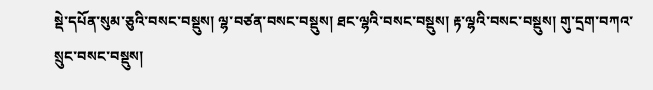སྡེ་དཔོན་སུམ་ཅུའི་བསང་བསྡུས། ལྷ་བཙན་བསང་བསྡུས། ཐང་ལྷའི་བསང་བསྡུས། རྟ་ལྷའི་བསང་བསྡུས། གུ་དྲག་བཀའ་སྲུང་བསང་བསྡུས།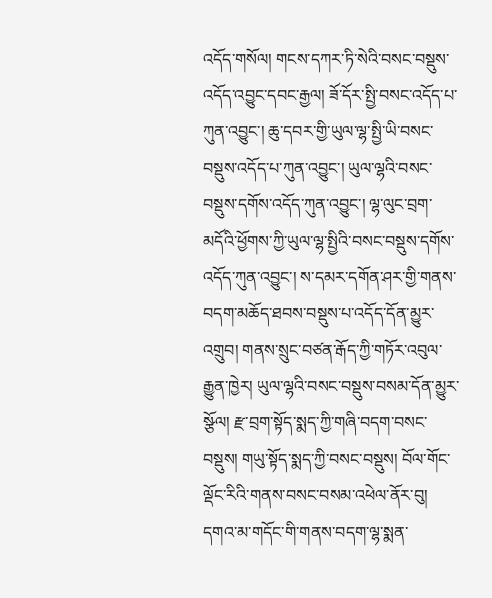འདོད་གསོལ། གངས་དཀར་ཏི་སེའི་བསང་བསྡུས་འདོད་འབྱུང་དབང་རྒྱལ། ཟོ་དོར་སྤྱི་བསང་འདོད་པ་ཀུན་འབྱུང་། ཆུ་དབར་གྱི་ཡུལ་ལྷ་སྤྱི་ཡི་བསང་བསྡུས་འདོད་པ་ཀུན་འབྱུང་། ཡུལ་ལྷའི་བསང་བསྡུས་དགོས་འདོད་ཀུན་འབྱུང་། ལྷ་ལུང་བྲག་མདོའི་ཕྱོགས་ཀྱི་ཡུལ་ལྷ་སྤྱིའི་བསང་བསྡུས་དགོས་འདོད་ཀུན་འབྱུང་། ས་དམར་དགོན་ཤར་གྱི་གནས་བདག་མཆོད་ཐབས་བསྡུས་པ་འདོད་དོན་མྱུར་འགྲུབ། གནས་སྲུང་བཙན་རྒོད་ཀྱི་གཏོར་འབུལ་རྒྱུན་ཁྱེར། ཡུལ་ལྷའི་བསང་བསྡུས་བསམ་དོན་མྱུར་སྩོལ། རྫ་བྲག་སྟོད་སྨད་ཀྱི་གཞི་བདག་བསང་བསྡུས། གཡུ་སྟོད་སྨད་ཀྱི་བསང་བསྡུས། བོལ་གོང་ལྡོང་རིའི་གནས་བསང་བསམ་འཕེལ་ནོར་བུ། དགའ་མ་གདོང་གི་གནས་བདག་ལྷ་སྨན་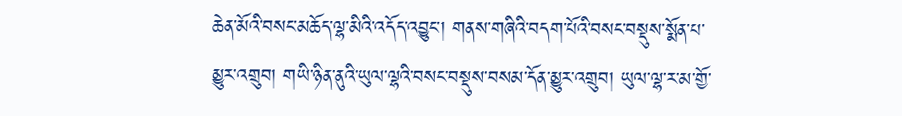ཆེན་མོའི་བསང་མཆོད་ལྷ་མིའི་འདོད་འབྱུང་། གནས་གཞིའི་བདག་པོའི་བསང་བསྡུས་སྨོན་པ་མྱུར་འགྲུབ། གཡི་ཉིན་ནུའི་ཡུལ་ལྷའི་བསང་བསྡུས་བསམ་དོན་མྱུར་འགྲུབ། ཡུལ་ལྷ་ར་མ་གྱོ་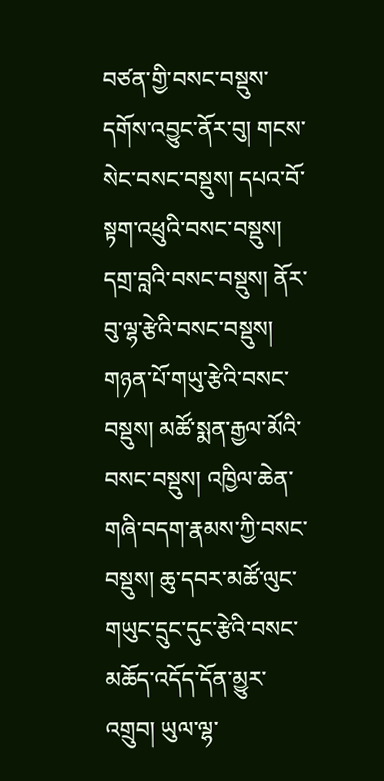བཙན་གྱི་བསང་བསྡུས་དགོས་འབྱུང་ནོར་བུ། གངས་སེང་བསང་བསྡུས། དཔའ་བོ་སྟག་འཕྲུའི་བསང་བསྡུས། དགྲ་བླའི་བསང་བསྡུས། ནོར་བུ་ལྷ་རྩེའི་བསང་བསྡུས། གཉན་པོ་གཡུ་རྩེའི་བསང་བསྡུས། མཚོ་སྨན་རྒྱལ་མོའི་བསང་བསྡུས། འཁྱིལ་ཆེན་གཞི་བདག་རྣམས་ཀྱི་བསང་བསྡུས། ཆུ་དབར་མཚོ་ལུང་གཡུང་དྲུང་དུང་རྩེའི་བསང་མཆོད་འདོད་དོན་མྱུར་འགྲུབ། ཡུལ་ལྷ་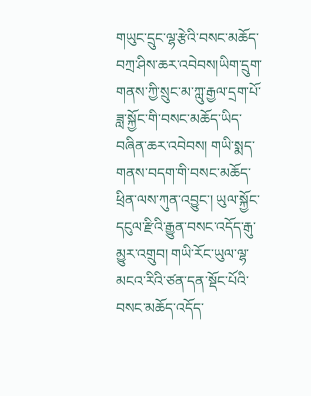གཡུང་དྲུང་ལྷ་རྩེའི་བསང་མཆོད་བཀྲ་ཤིས་ཆར་འབེབས།ཡིག་དྲུག་གནས་ཀྱི་སྲུང་མ་ཀླུ་རྒྱལ་དྲག་པོ་ཟླ་སྐྱོང་གི་བསང་མཆོད་ཡིད་བཞིན་ཆར་འབེབས། གཡི་སྨད་གནས་བདག་གི་བསང་མཆོད་ཕྲིན་ལས་ཀུན་འབྱུང་། ཡུལ་སྐྱོང་དངུལ་རྫིའི་རྒྱུན་བསང་འདོད་རྒུ་མྱུར་འགྲུབ། གཡི་རོང་ཡུལ་ལྷ་མངའ་རིའི་ཙན་དན་སྡོང་པོའི་བསང་མཆོད་འདོད་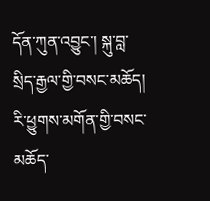དོན་ཀུན་འབྱུང་། སྐུ་བླ་སྲིད་རྒྱལ་གྱི་བསང་མཆོད། རི་ཕྱུགས་མགོན་གྱི་བསང་མཆོད་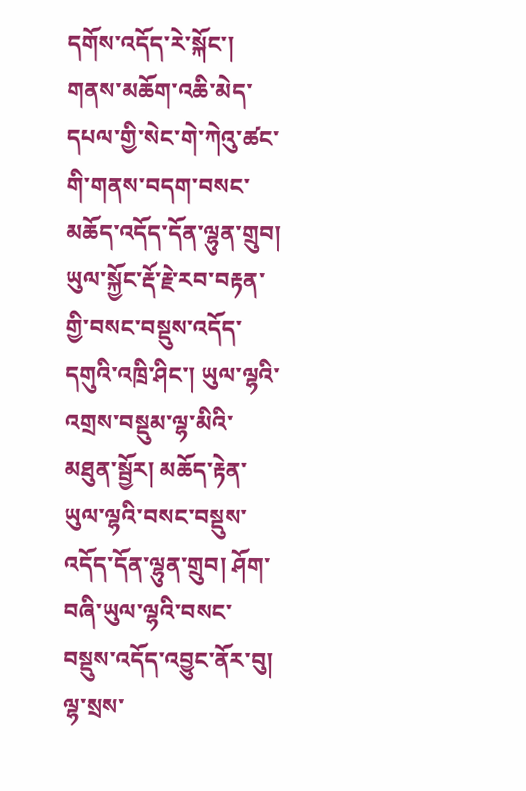དགོས་འདོད་རེ་སྐོང་། གནས་མཆོག་འཆི་མེད་དཔལ་གྱི་སེང་གེ་ཀེའུ་ཚང་གི་གནས་བདག་བསང་མཆོད་འདོད་དོན་ལྷུན་གྲུབ། ཡུལ་སྐྱོང་རྡོ་རྗེ་རབ་བརྟན་གྱི་བསང་བསྡུས་འདོད་དགུའི་འཁྲི་ཤིང་། ཡུལ་ལྷའི་འགྲས་བསྡུམ་ལྷ་མིའི་མཐུན་སྦྱོར། མཆོད་རྟེན་ཡུལ་ལྷའི་བསང་བསྡུས་འདོད་དོན་ལྷུན་གྲུབ། ཤོག་བཞི་ཡུལ་ལྷའི་བསང་བསྡུས་འདོད་འབྱུང་ནོར་བུ། ལྷ་སྲས་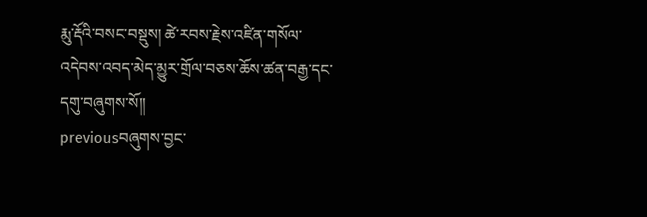རྨུ་རྡོའི་བསང་བསྡུས། ཚེ་རབས་རྗེས་འཛིན་གསོལ་འདེབས་འབད་མེད་མྱུར་གྲོལ་བཅས་ཆོས་ཚན་བརྒྱ་དང་དགུ་བཞུགས་སོ།།
previousབཞུགས་བྱང་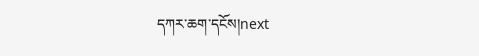དཀར་ཆག་དངོས།next